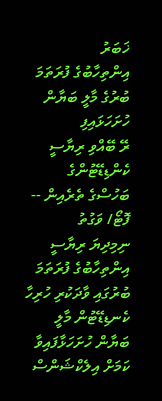ޚަބަރު
އިންތިހާބުގެ ފުރަތަމަ ބުރުގެ މާލީ ބަޔާން ހުށަހަޅައިފި
ރޭ ބޭއްވި ރިޔާސީ ކެންޑިޑޭޓުންގެ ބަހުސްގެ ތެރެއިން -- ފޮޓޯ/ ވަގުތު
ނިމިދިޔަ ރިޔާސީ އިންތިހާބުގެ ފުރަތަމަ ބުރުގައި ވާދަކުރި ހުރިހާ ކެނޑިޑޭޓުން މާލީ ބަޔާން ހުށަހަޅާފައިވާ ކަމަށް އިލެކްޝަންސް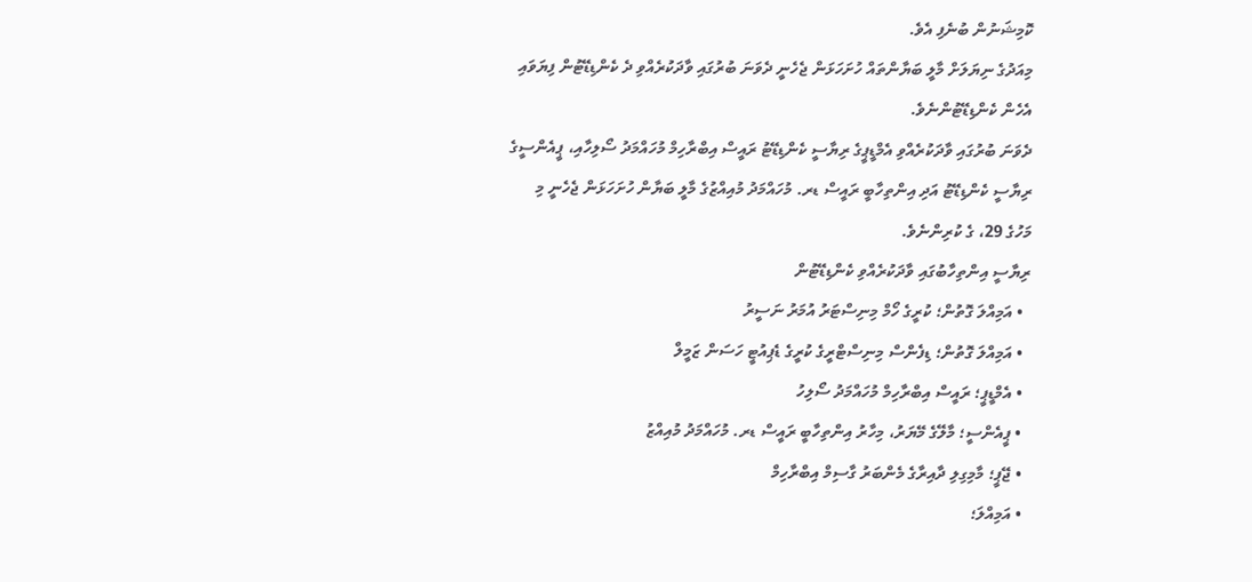ކޮމިޝަނުން ބުނެފި އެވެ.
މިއަދުގެ ނިޔަލަށް މާލީ ބަޔާންތައް ހުށަހަޅަން ޖެހެނީ ދެވަނަ ބުރުގައި ވާދަކުރެއްވި ދެ ކެންޑިޑޭޓުން ފިޔަވައި އެހެން ކެންޑިޑޭޓުންނެވެ.
ދެވަނަ ބުރުގައި ވާދަކުރެއްވި އެމްޑީޕީގެ ރިޔާސީ ކެންޑިޑޭޓު ރައީސް އިބްރާހިމް މުހައްމަދު ސޯލިހާއި، ޕީއެންސީގެ ރިޔާސީ ކެންޑިޑޭޓު އަދި އިންތިހާބީ ރައީސް ޑރ. މުހައްމަދު މުއިއްޒުގެ މާލީ ބަޔާން ހުށަހަޅަން ޖެހެނީ މި މަހުގެ 29، ގެ ކުރިންނެވެ.
ރިޔާސީ އިންތިހާބުގައި ވާދަކުރެއްވި ކެންޑިޑޭޓުން
  • އަމިއްލަ ގޮތުން؛ ކުރީގެ ހޯމް މިނިސްޓަރު އުމަރު ނަސީރު
  • އަމިއްލަ ގޮތުން؛ ޑިފެންސް މިނިސްޓްރީގެ ކުރީގެ ޑެޕިއުޓީ ހަސަން ޒަމީލް
  • އެމްޑީޕީ؛ ރައީސް އިބްރާހިމް މުހައްމަދު ސޯލިހު
  • ޕީއެންސީ؛ މާލޭގެ މޭޔަރު، މިހާރު އިންތިހާބީ ރައީސް ޑރ. މުހައްމަދު މުއިއްޒު
  • ޖޭޕީ؛ މާމިގިލި ދާއިރާގެ މެންބަރު ގާސިމް އިބްރާހިމް
  • އަމިއްލަ؛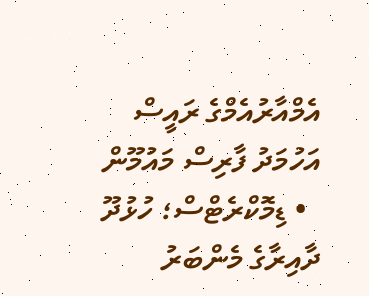އެމްއާރުއެމްގެ ރައީސް އަހުމަދު ފާރިސް މައުމޫން
  • ޑިމޮކްރެޓްސް؛ ހުޅުދޫ ދާއިރާގެ މެންބަރު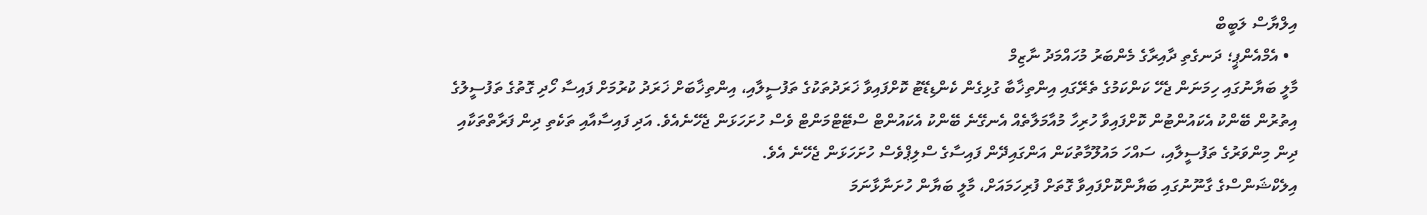އިލްޔާސް ލަބީބް
  • އެމްއެންޕީ؛ ދަނގެތި ދާއިރާގެ މެންބަރު މުހައްމަދު ނާޒިމް
މާލީ ބަޔާނުގައި ހިމަނަން ޖެހޭ ކަންކަމުގެ ތެރޭގައި އިންތިޚާބާ ގުޅިގެން ކެންޑިޑޭޓު ކޮށްފައިވާ ޚަރަދުތަކުގެ ތަފުސީލާއި، އިންތިޚާބަށް ޚަރަދު ކުރުމަށް ފައިސާ ހޯދި ގޮތުގެ ތަފުސީލުގެ އިތުރުން ބޭންކު އެކައުންޓުން ކޮށްފައިވާ ހުރިހާ މުއާމަލާތެއް އެނގޭނެ ބޭންކު އެކައުންޓް ސްޓޭޓްމަންޓް ވެސް ހުށަހަޅަން ޖެހޭނެއެވެ. އަދި ފައިސާއާއި ތަކެތި ދިން ފަރާތްތަކާއި ދިން މިންވަރުގެ ތަފުސީލާއި، ސައްހަ މައުލޫމާތުކަން އަންގައިދޭން ފައިސާގެ ސްލިޕްވެސް ހުށަހަޅަން ޖެހޭނެ އެވެ.
އިލެކްޝަންސްގެ ގާނޫނުގައި ބަޔާންކޮށްފައިވާ ގޮތަށް ފުރިހަމައަށް، މާލީ ބަޔާން ހުށަނާޅާނަމަ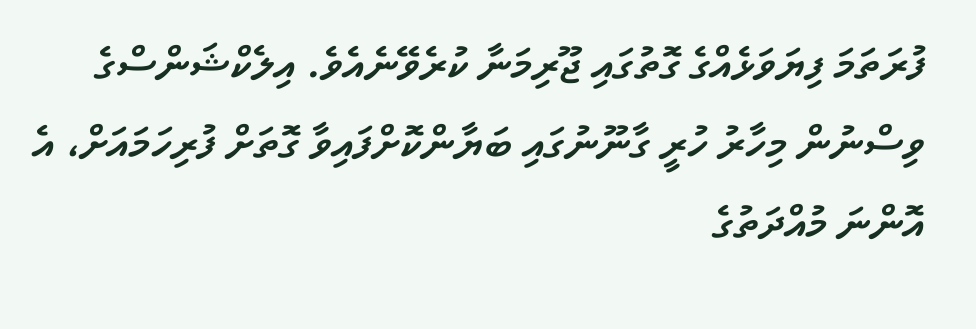ފުރަތަމަ ފިޔަވަޅެއްގެ ގޮތުގައި ޖޫރިމަނާ ކުރެވޭނެއެވެ. އިލެކްޝަންސްގެ ވިސްނުން މިހާރު ހުރީ ގާނޫނުގައި ބަޔާންކޮށްފައިވާ ގޮތަށް ފުރިހަމައަށް، އެ އޮންނަ މުއްދަތުގެ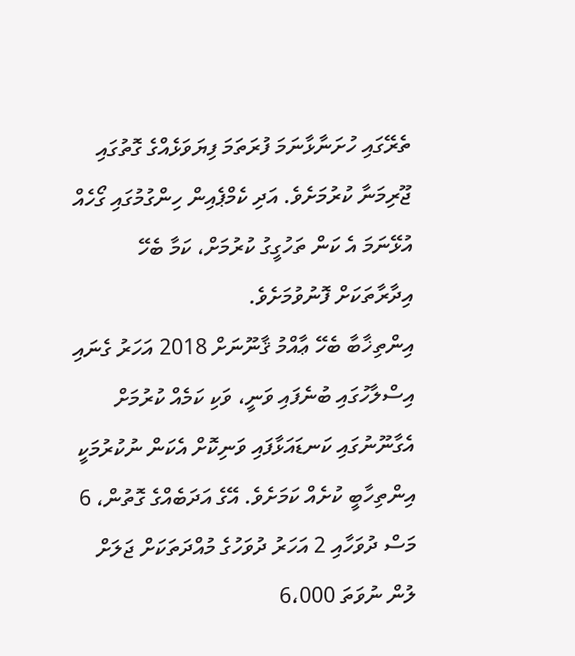ތެރޭގައި ހުށަނާޅާނަމަ ފުރަތަމަ ފިޔަވަޅެއްގެ ގޮތުގައި ޖޫރިމަނާ ކުރުމަށެވެ. އަދި ކެމްޕެއިން ހިންގުމުގައި ގޯހެއް އުޅޭނަމަ އެ ކަން ތަހުގީގު ކުރުމަށް، ކަމާ ބެހޭ އިދާރާތަކަށް ފޮނުވުމަށެވެ.
އިންތިޚާބާ ބެހޭ ޢާއްމު ޤާނޫނަށް 2018 އަހަރު ގެނައި އިސްލާހުގައި ބުނެފައި ވަނީ، ވަކި ކަމެއް ކުރުމަށް އެގާނޫނުގައި ކަނޑައަޅާފައި ވަނިކޮށް އެކަން ނުކުރުމަކީ އިންތިހާބީ ކުށެއް ކަމަށެވެ. އޭގެ އަދަބެއްގެ ގޮތުން، 6 މަސް ދުވަހާއި 2 އަހަރު ދުވަހުގެ މުއްދަތަކަށް ޖަލަށް ލުން ނުވަތަ 6،000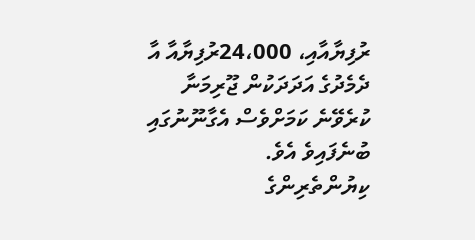ރުފިޔާއާއި، 24،000ރުފިޔާއާ އާ ދެމެދުގެ އަދަދަކުން ޖޫރިމަނާ ކުރެވޭނެ ކަމަށްވެސް އެގާނޫނުގައި ބުނެފައިވެ އެވެ.
ކިޔުންތެރިންގެ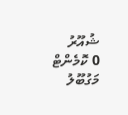ޝުއޫރު
0 ކޮމެންޓް
މަގުބޫލު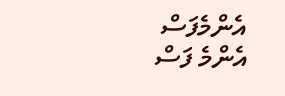އެންމެފަސް
އެންމެ ފަސް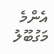އެންމެ މަގުބޫލު